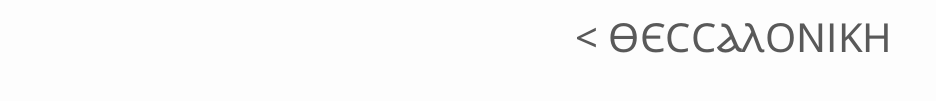< ⲐⲈⲤⲤⲀⲖⲞⲚⲒⲔⲎ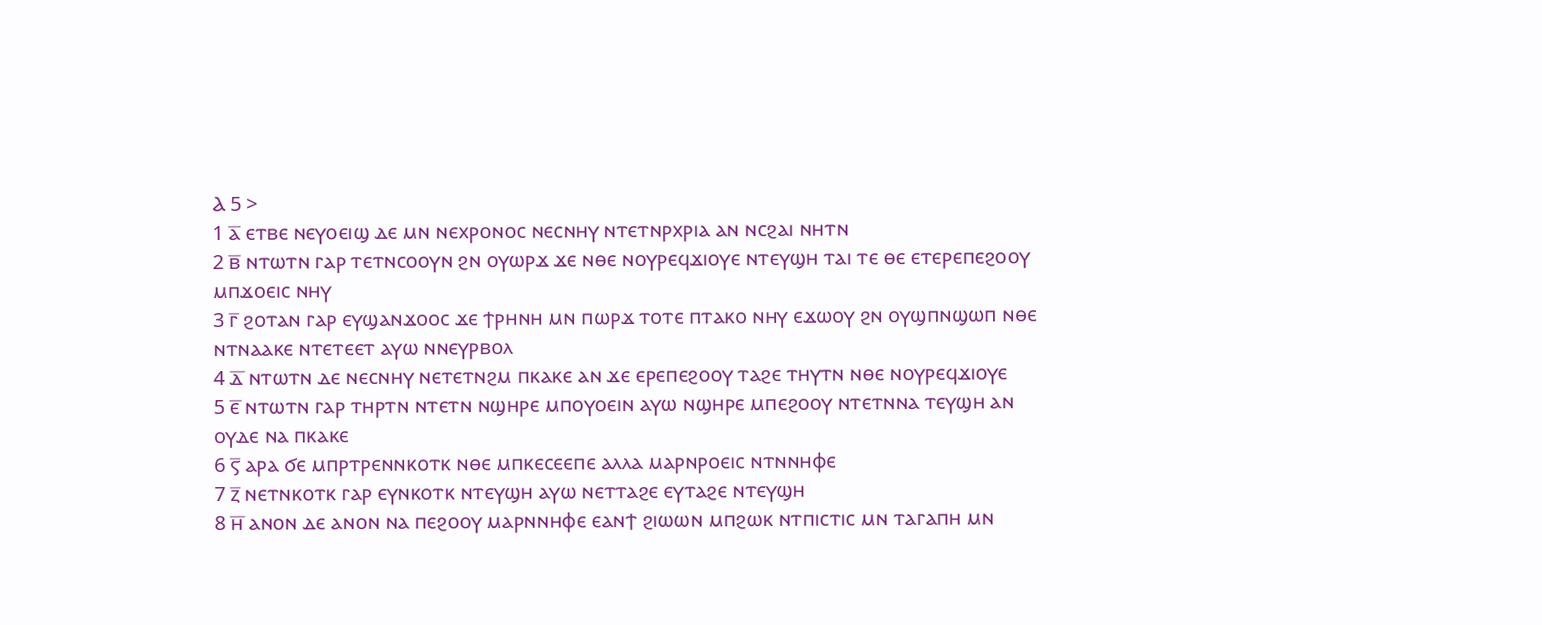Ⲁ 5 >
1 ⲁ̅ ⲉⲧⲃⲉ ⲛⲉⲩⲟⲉⲓϣ ⲇⲉ ⲙⲛ ⲛⲉⲭⲣⲟⲛⲟⲥ ⲛⲉⲥⲛⲏⲩ ⲛⲧⲉⲧⲛⲣⲭⲣⲓⲁ ⲁⲛ ⲛⲥϩⲁⲓ ⲛⲏⲧⲛ
2 ⲃ̅ ⲛⲧⲱⲧⲛ ⲅⲁⲣ ⲧⲉⲧⲛⲥⲟⲟⲩⲛ ϩⲛ ⲟⲩⲱⲣϫ ϫⲉ ⲛⲑⲉ ⲛⲟⲩⲣⲉϥϫⲓⲟⲩⲉ ⲛⲧⲉⲩϣⲏ ⲧⲁⲓ ⲧⲉ ⲑⲉ ⲉⲧⲉⲣⲉⲡⲉϩⲟⲟⲩ ⲙⲡϫⲟⲉⲓⲥ ⲛⲏⲩ
3 ⲅ̅ ϩⲟⲧⲁⲛ ⲅⲁⲣ ⲉⲩϣⲁⲛϫⲟⲟⲥ ϫⲉ ϯⲣⲏⲛⲏ ⲙⲛ ⲡⲱⲣϫ ⲧⲟⲧⲉ ⲡⲧⲁⲕⲟ ⲛⲏⲩ ⲉϫⲱⲟⲩ ϩⲛ ⲟⲩϣⲡⲛϣⲱⲡ ⲛⲑⲉ ⲛⲧⲛⲁⲁⲕⲉ ⲛⲧⲉⲧⲉⲉⲧ ⲁⲩⲱ ⲛⲛⲉⲩⲣⲃⲟⲗ
4 ⲇ̅ ⲛⲧⲱⲧⲛ ⲇⲉ ⲛⲉⲥⲛⲏⲩ ⲛⲉⲧⲉⲧⲛϩⲙ ⲡⲕⲁⲕⲉ ⲁⲛ ϫⲉ ⲉⲣⲉⲡⲉϩⲟⲟⲩ ⲧⲁϩⲉ ⲧⲏⲩⲧⲛ ⲛⲑⲉ ⲛⲟⲩⲣⲉϥϫⲓⲟⲩⲉ
5 ⲉ̅ ⲛⲧⲱⲧⲛ ⲅⲁⲣ ⲧⲏⲣⲧⲛ ⲛⲧⲉⲧⲛ ⲛϣⲏⲣⲉ ⲙⲡⲟⲩⲟⲉⲓⲛ ⲁⲩⲱ ⲛϣⲏⲣⲉ ⲙⲡⲉϩⲟⲟⲩ ⲛⲧⲉⲧⲛⲛⲁ ⲧⲉⲩϣⲏ ⲁⲛ ⲟⲩⲇⲉ ⲛⲁ ⲡⲕⲁⲕⲉ
6 ⲋ̅ ⲁⲣⲁ ϭⲉ ⲙⲡⲣⲧⲣⲉⲛⲛⲕⲟⲧⲕ ⲛⲑⲉ ⲙⲡⲕⲉⲥⲉⲉⲡⲉ ⲁⲗⲗⲁ ⲙⲁⲣⲛⲣⲟⲉⲓⲥ ⲛⲧⲛⲛⲏⲫⲉ
7 ⲍ̅ ⲛⲉⲧⲛⲕⲟⲧⲕ ⲅⲁⲣ ⲉⲩⲛⲕⲟⲧⲕ ⲛⲧⲉⲩϣⲏ ⲁⲩⲱ ⲛⲉⲧⲧⲁϩⲉ ⲉⲩⲧⲁϩⲉ ⲛⲧⲉⲩϣⲏ
8 ⲏ̅ ⲁⲛⲟⲛ ⲇⲉ ⲁⲛⲟⲛ ⲛⲁ ⲡⲉϩⲟⲟⲩ ⲙⲁⲣⲛⲛⲏⲫⲉ ⲉⲁⲛϯ ϩⲓⲱⲱⲛ ⲙⲡϩⲱⲕ ⲛⲧⲡⲓⲥⲧⲓⲥ ⲙⲛ ⲧⲁⲅⲁⲡⲏ ⲙⲛ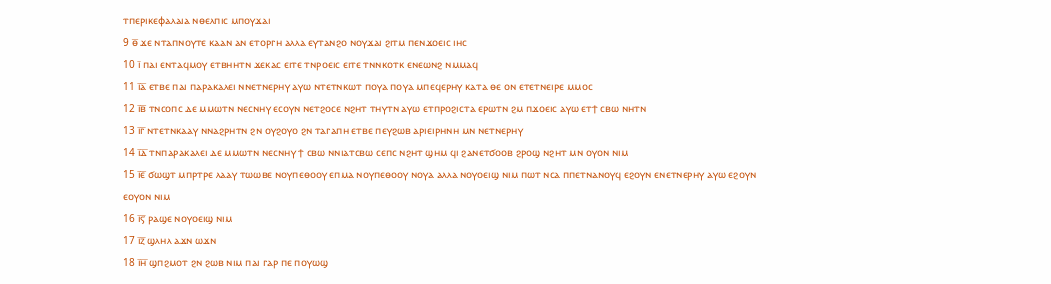ⲧⲡⲉⲣⲓⲕⲉⲫⲁⲗⲁⲓⲁ ⲛⲑⲉⲗⲡⲓⲥ ⲙⲡⲟⲩϫⲁⲓ
9 ⲑ̅ ϫⲉ ⲛⲧⲁⲡⲛⲟⲩⲧⲉ ⲕⲁⲁⲛ ⲁⲛ ⲉⲧⲟⲣⲅⲏ ⲁⲗⲗⲁ ⲉⲩⲧⲁⲛϩⲟ ⲛⲟⲩϫⲁⲓ ϩⲓⲧⲙ ⲡⲉⲛϫⲟⲉⲓⲥ ⲓⲏⲥ
10 ⲓ̅ ⲡⲁⲓ ⲉⲛⲧⲁϥⲙⲟⲩ ⲉⲧⲃⲏⲏⲧⲛ ϫⲉⲕⲁⲥ ⲉⲓⲧⲉ ⲧⲛⲣⲟⲉⲓⲥ ⲉⲓⲧⲉ ⲧⲛⲛⲕⲟⲧⲕ ⲉⲛⲉⲱⲛϩ ⲛⲙⲙⲁϥ
11 ⲓ̅ⲁ̅ ⲉⲧⲃⲉ ⲡⲁⲓ ⲡⲁⲣⲁⲕⲁⲗⲉⲓ ⲛⲛⲉⲧⲛⲉⲣⲏⲩ ⲁⲩⲱ ⲛⲧⲉⲧⲛⲕⲱⲧ ⲡⲟⲩⲁ ⲡⲟⲩⲁ ⲙⲡⲉϥⲉⲣⲏⲩ ⲕⲁⲧⲁ ⲑⲉ ⲟⲛ ⲉⲧⲉⲧⲛⲉⲓⲣⲉ ⲙⲙⲟⲥ
12 ⲓ̅ⲃ̅ ⲧⲛⲥⲟⲡⲥ ⲇⲉ ⲙⲙⲱⲧⲛ ⲛⲉⲥⲛⲏⲩ ⲉⲥⲟⲩⲛ ⲛⲉⲧϩⲟⲥⲉ ⲛϩⲏⲧ ⲧⲏⲩⲧⲛ ⲁⲩⲱ ⲉⲧⲡⲣⲟϩⲓⲥⲧⲁ ⲉⲣⲱⲧⲛ ϩⲙ ⲡϫⲟⲉⲓⲥ ⲁⲩⲱ ⲉⲧϯ ⲥⲃⲱ ⲛⲏⲧⲛ
13 ⲓ̅ⲅ̅ ⲛⲧⲉⲧⲛⲕⲁⲁⲩ ⲛⲛⲁϩⲣⲏⲧⲛ ϩⲛ ⲟⲩϩⲟⲩⲟ ϩⲛ ⲧⲁⲅⲁⲡⲏ ⲉⲧⲃⲉ ⲡⲉⲩϩⲱⲃ ⲁⲣⲓⲉⲓⲣⲏⲛⲏ ⲙⲛ ⲛⲉⲧⲛⲉⲣⲏⲩ
14 ⲓ̅ⲇ̅ ⲧⲛⲡⲁⲣⲁⲕⲁⲗⲉⲓ ⲇⲉ ⲙⲙⲱⲧⲛ ⲛⲉⲥⲛⲏⲩ ϯ ⲥⲃⲱ ⲛⲛⲓⲁⲧⲥⲃⲱ ⲥⲉⲡⲥ ⲛϩⲏⲧ ϣⲏⲙ ϥⲓ ϩⲁⲛⲉⲧϭⲟⲟⲃ ϩⲣⲟϣ ⲛϩⲏⲧ ⲙⲛ ⲟⲩⲟⲛ ⲛⲓⲙ
15 ⲓ̅ⲉ̅ ϭⲱϣⲧ ⲙⲡⲣⲧⲣⲉ ⲗⲁⲁⲩ ⲧⲱⲱⲃⲉ ⲛⲟⲩⲡⲉⲑⲟⲟⲩ ⲉⲡⲙⲁ ⲛⲟⲩⲡⲉⲑⲟⲟⲩ ⲛⲟⲩⲁ ⲁⲗⲗⲁ ⲛⲟⲩⲟⲉⲓϣ ⲛⲓⲙ ⲡⲱⲧ ⲛⲥⲁ ⲡⲡⲉⲧⲛⲁⲛⲟⲩϥ ⲉϩⲟⲩⲛ ⲉⲛⲉⲧⲛⲉⲣⲏⲩ ⲁⲩⲱ ⲉϩⲟⲩⲛ ⲉⲟⲩⲟⲛ ⲛⲓⲙ
16 ⲓ̅ⲋ̅ ⲣⲁϣⲉ ⲛⲟⲩⲟⲉⲓϣ ⲛⲓⲙ
17 ⲓ̅ⲍ̅ ϣⲗⲏⲗ ⲁϫⲛ ⲱϫⲛ
18 ⲓ̅ⲏ̅ ϣⲡϩⲙⲟⲧ ϩⲛ ϩⲱⲃ ⲛⲓⲙ ⲡⲁⲓ ⲅⲁⲣ ⲡⲉ ⲡⲟⲩⲱϣ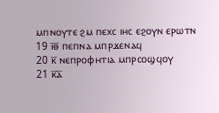ⲙⲡⲛⲟⲩⲧⲉ ϩⲙ ⲡⲉⲭⲥ ⲓⲏⲥ ⲉϩⲟⲩⲛ ⲉⲣⲱⲧⲛ
19 ⲓ̅ⲑ̅ ⲡⲉⲡⲛⲁ ⲙⲡⲣϫⲉⲛⲁϥ
20 ⲕ̅ ⲛⲉⲡⲣⲟⲫⲏⲧⲓⲁ ⲙⲡⲣⲥⲟϣϥⲟⲩ
21 ⲕ̅ⲁ̅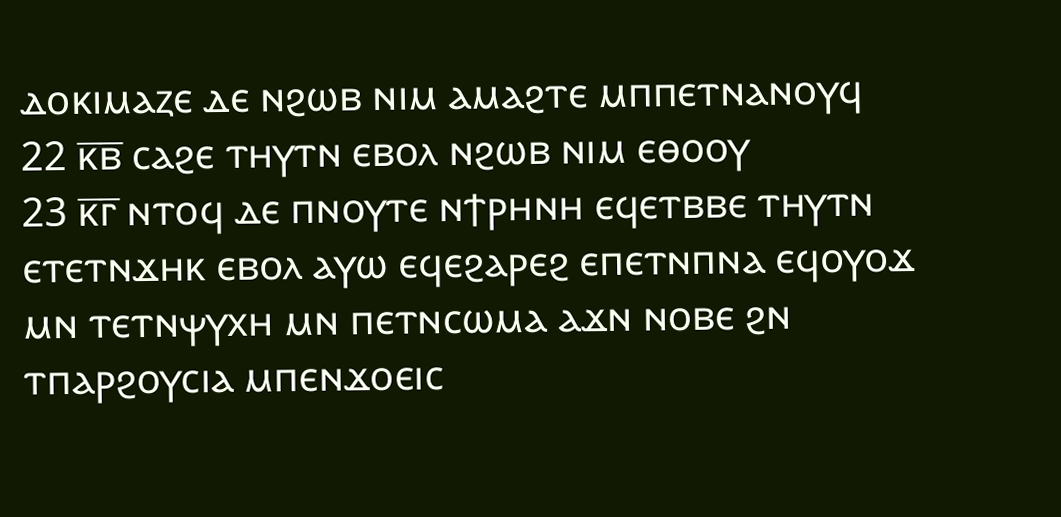ⲇⲟⲕⲓⲙⲁⲍⲉ ⲇⲉ ⲛϩⲱⲃ ⲛⲓⲙ ⲁⲙⲁϩⲧⲉ ⲙⲡⲡⲉⲧⲛⲁⲛⲟⲩϥ
22 ⲕ̅ⲃ̅ ⲥⲁϩⲉ ⲧⲏⲩⲧⲛ ⲉⲃⲟⲗ ⲛϩⲱⲃ ⲛⲓⲙ ⲉⲑⲟⲟⲩ
23 ⲕ̅ⲅ̅ ⲛⲧⲟϥ ⲇⲉ ⲡⲛⲟⲩⲧⲉ ⲛϯⲣⲏⲛⲏ ⲉϥⲉⲧⲃⲃⲉ ⲧⲏⲩⲧⲛ ⲉⲧⲉⲧⲛϫⲏⲕ ⲉⲃⲟⲗ ⲁⲩⲱ ⲉϥⲉϩⲁⲣⲉϩ ⲉⲡⲉⲧⲛⲡⲛⲁ ⲉϥⲟⲩⲟϫ ⲙⲛ ⲧⲉⲧⲛⲯⲩⲭⲏ ⲙⲛ ⲡⲉⲧⲛⲥⲱⲙⲁ ⲁϫⲛ ⲛⲟⲃⲉ ϩⲛ ⲧⲡⲁⲣϩⲟⲩⲥⲓⲁ ⲙⲡⲉⲛϫⲟⲉⲓⲥ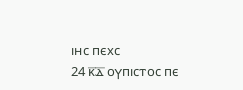ⲓⲏⲥ ⲡⲉⲭⲥ
24 ⲕ̅ⲇ̅ ⲟⲩⲡⲓⲥⲧⲟⲥ ⲡⲉ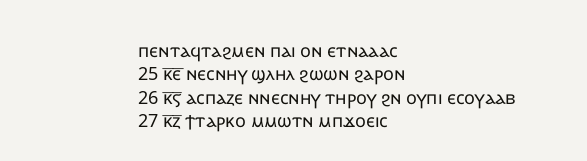ⲡⲉⲛⲧⲁϥⲧⲁϩⲙⲉⲛ ⲡⲁⲓ ⲟⲛ ⲉⲧⲛⲁⲁⲁⲥ
25 ⲕ̅ⲉ̅ ⲛⲉⲥⲛⲏⲩ ϣⲗⲏⲗ ϩⲱⲱⲛ ϩⲁⲣⲟⲛ
26 ⲕ̅ⲋ̅ ⲁⲥⲡⲁⲍⲉ ⲛⲛⲉⲥⲛⲏⲩ ⲧⲏⲣⲟⲩ ϩⲛ ⲟⲩⲡⲓ ⲉⲥⲟⲩⲁⲁⲃ
27 ⲕ̅ⲍ̅ ϯⲧⲁⲣⲕⲟ ⲙⲙⲱⲧⲛ ⲙⲡϫⲟⲉⲓⲥ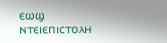ⲉⲱϣ ⲛⲧⲉⲓⲉⲡⲓⲥⲧⲟⲗⲏ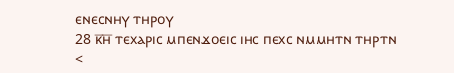ⲉⲛⲉⲥⲛⲏⲩ ⲧⲏⲣⲟⲩ
28 ⲕ̅ⲏ̅ ⲧⲉⲭⲁⲣⲓⲥ ⲙⲡⲉⲛϫⲟⲉⲓⲥ ⲓⲏⲥ ⲡⲉⲭⲥ ⲛⲙⲙⲏⲧⲛ ⲧⲏⲣⲧⲛ
<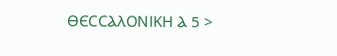ⲐⲈⲤⲤⲀⲖⲞⲚⲒⲔⲎ Ⲁ 5 >